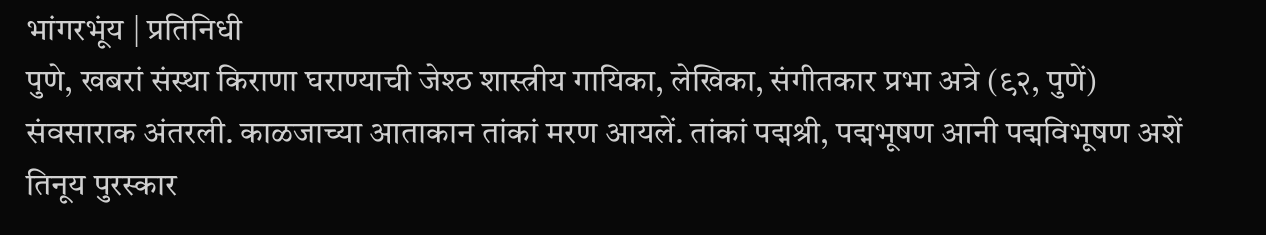भांगरभूंय | प्रतिनिधी
पुणे, खबरां संस्था किराणा घराण्याची जेश्ठ शास्त्रीय गायिका, लेखिका, संगीतकार प्रभा अत्रे (९२, पुणें) संवसाराक अंतरली. काळजाच्या आताकान तांकां मरण आयलें. तांकां पद्मश्री, पद्मभूषण आनी पद्मविभूषण अशें तिनूय पुरस्कार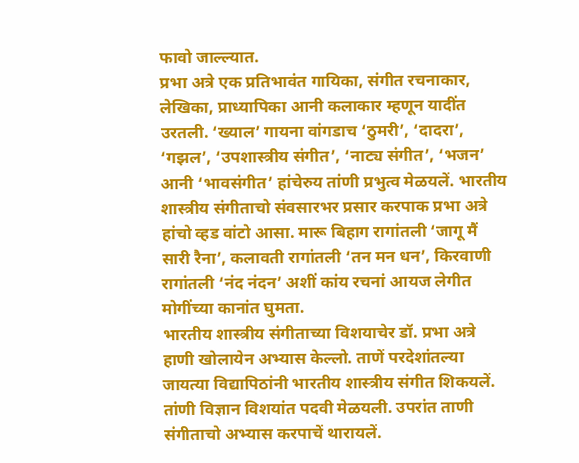फावो जाल्ल्यात.
प्रभा अत्रे एक प्रतिभावंत गायिका, संगीत रचनाकार, लेखिका, प्राध्यापिका आनी कलाकार म्हणून यादींत उरतली. ‘ख्याल’ गायना वांगडाच ‘ठुमरी’, ‘दादरा’, ‘गझल’, ‘उपशास्त्रीय संगीत’, ‘नाट्य संगीत’, ‘भजन’ आनी ‘भावसंगीत’ हांचेरुय तांणी प्रभुत्व मेळयलें. भारतीय शास्त्रीय संगीताचो संवसारभर प्रसार करपाक प्रभा अत्रे हांचो व्हड वांटो आसा. मारू बिहाग रागांतली ‘जागू मैं सारी रैना’, कलावती रागांतली ‘तन मन धन’, किरवाणी रागांतली ‘नंद नंदन’ अशीं कांय रचनां आयज लेगीत मोगींच्या कानांत घुमता.
भारतीय शास्त्रीय संगीताच्या विशयाचेर डॉ. प्रभा अत्रे हाणी खोलायेन अभ्यास केल्लो. ताणें परदेशांतल्या जायत्या विद्यापिठांनी भारतीय शास्त्रीय संगीत शिकयलें. तांणी विज्ञान विशयांत पदवी मेळयली. उपरांत ताणी संगीताचो अभ्यास करपाचें थारायलें.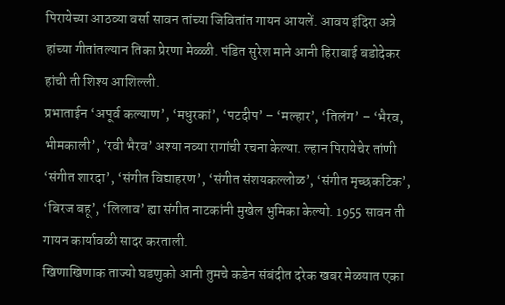पिरायेच्या आठव्या वर्सा सावन तांच्या जिवितांत गायन आयलें. आवय इंदिरा अत्रे हांच्या गीतांतल्यान तिका प्रेरणा मेळ्ळी. पंडित सुरेश माने आनी हिराबाई बडोदेकर हांची ती शिश्य आशिल्ली.
प्रभाताईन ‘अपूर्व कल्याण’, ‘मधुरकां’, ‘पटदीप’ – ‘मल्हार’, ‘तिलंग’ – ‘भैरव, भीमकाली’, ‘रवी भैरव’ अश्या नव्या रागांची रचना केल्या. ल्हान पिरायेचेर तांणी ‘संगीत शारदा’, ‘संगीत विद्याहरण’, ‘संगीत संशयकल्लोळ’, ‘संगीत मृच्छकटिक’, ‘बिरज बहू’, ‘लिलाव’ ह्या संगीत नाटकांनी मुखेल भुमिका केल्यो. 1955 सावन ती गायन कार्यावळी सादर करताली.
खिणाखिणाक ताज्यो घडणुको आनी तुमचे कडेन संबंदीत दरेक खबर मेळयात एका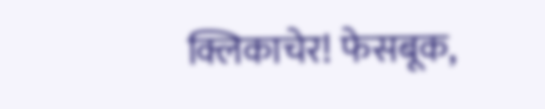क्लिकाचेर! फेसबूक,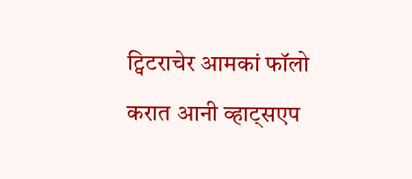ट्विटराचेर आमकां फॉलो करात आनी व्हाट्सएप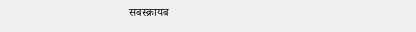सबस्क्रायब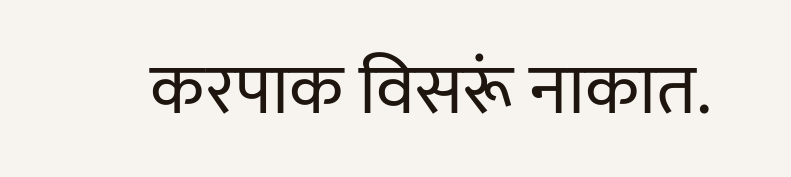करपाक विसरूं नाकात.